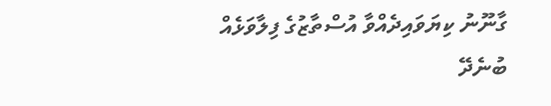ގާނޫނު ކިޔަވައިދެއްވާ އުސްތާޒުގެ ފިލާވަޅެއް ބުނެދޭ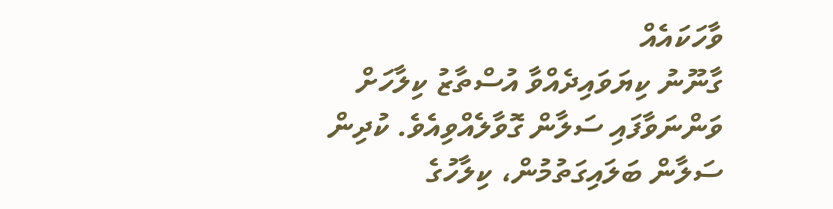ވާހަކައެއް
ގާނޫނު ކިޔަވައިދެއްވާ އުސްތާޒު ކިލާހަށް ވަންނަވާފައި ސަލާން ގޮވާލެއްވިއެވެ. ކުދިން ސަލާން ބަލައިގަތުމުން، ކިލާހުގެ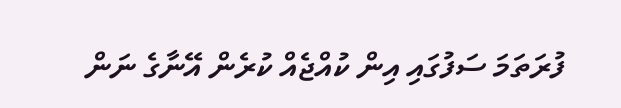ފުރަތަމަ ސަފުގައި އިން ކުއްޖެއް ކުރެން އޭނާގެ ނަން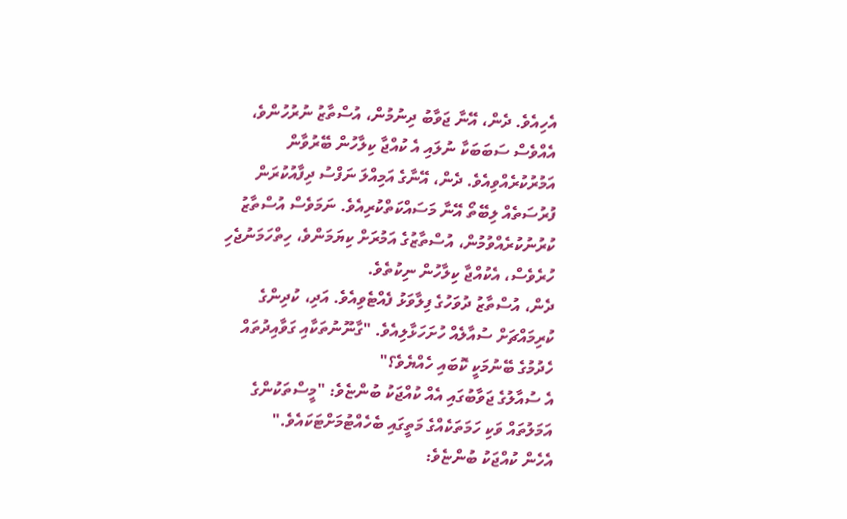އެހިއެވެ. ދެން، އޭނާ ޖަވާބު ދިނުމުން، އުސްތާޒު ނުރުހުންވެ، އެއްވެސް ސަބަބަކާ ނުލައި އެ ކުއްޖާ ކިލާހުން ބޭރުވާން އަމުރުކުރެއްވިއެވެ. ދެން، އޭނާގެ އަމިއްލަ ނަފްސު ދިފާއުކުރަން ފުރުސަތެއް ލިބޭތޯ އޭނާ މަސައްކަތްކުރިއެވެ. ނަމަވެސް އުސްތާޒު ކުރުނުކުރެއްވުމުން، އުސްތާޒުގެ އަމުރަށް ކިޔަމަންވެ، ހިތްހަމަނުޖެހި ހުރެވެސް، އެކުއްޖާ ކިލާހުން ނިކުތެވެ.
ދެން، އުސްތާޒު ދުވަހުގެ ފިލާވަޅު ފެއްޓެވިއެވެ. އަދި، ކުދިންގެ ކުރިމައްޗަށް ސުއާލެއް ހުށަހަޅާލިއެވެ. "ގާނޫނުތަކާއި ގަވާއިދުތައް ހެދުމުގެ ބޭނުމަކީ ކޮބައި ހެއްޔެވެ؟"
އެ ސުއާލުގެ ޖަވާބުގައި އެއް ކުއްޖަކު ބުންޏެވެ: "މީސްތަކުންގެ އަމަލުތައް ވަކި ހަމަތަކެއްގެ މަތީގައި ބެހެއްޓުމަށްޓަކައެވެ."
އެހެން ކުއްޖަކު ބުންޏެވެ: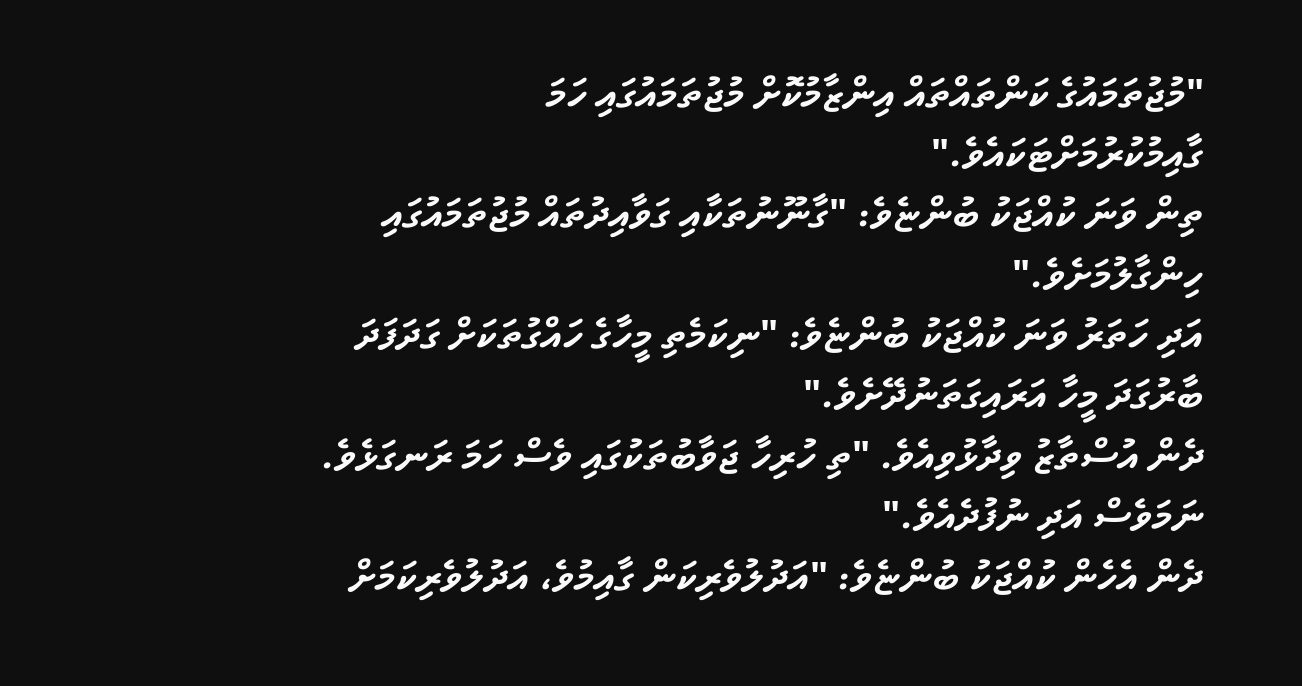"މުޖުތަމައުގެ ކަންތައްތައް އިންޒާމުކޮށް މުޖުތަމައުގައި ހަމަ ގާއިމުކުރުމަށްޓަކައެވެ."
ތިން ވަނަ ކުއްޖަކު ބުންޏެވެ: "ގާނޫނުތަކާއި ގަވާއިދުތައް މުޖުތަމައުގައި ހިންގާލުމަށެވެ."
އަދި ހަތަރު ވަނަ ކުއްޖަކު ބުންޏެވެ: "ނިކަމެތި މީހާގެ ހައްގުތަކަށް ގަދަފަދަ ބާރުގަދަ މީހާ އަރައިގަތަނުދޭށެވެ."
ދެން އުސްތާޒު ވިދާޅުވިއެވެ. "ތި ހުރިހާ ޖަވާބުތަކުގައި ވެސް ހަމަ ރަނގަޅެވެ. ނަމަވެސް އަދި ނުފުދެއެވެ."
ދެން އެހެން ކުއްޖަކު ބުންޏެވެ: "އަދުލުވެރިކަން ގާއިމުވެ، އަދުލުވެރިކަމަށް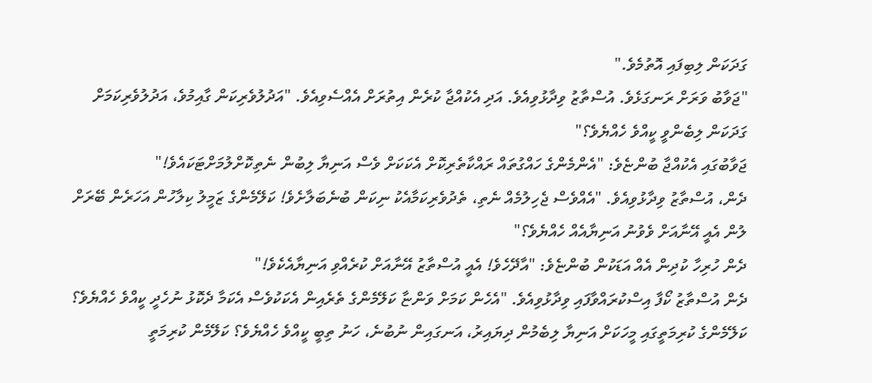ގަދަކަން ލިބިފައި އޮތުމެވެ."
"ޖަވާބު ވަރަށް ރަނގަޅެވެ. އުސްތާޒު ވިދާޅުވިއެވެ. އަދި އެކުއްޖާ ކުރެން އިތުރަށް އެއްސެވިއެވެ. "އަދުލުވެރިކަން ގާއިމުވެ، އަދުލުވެރިކަމަށް ގަދަކަން ލިބެންވީ ކީއްވެ ހެއްޔެވެ؟"
ޖަވާބުގައި އެކުއްޖާ ބުންޏެވެ: "އެންމެންގެ ހައްގުތައް ރައްކާތެރިކޮށް އެކަކަށް ވެސް އަނިޔާ ލިބުން ނެތިކޮށްލުމަށްޓަކައެވެ!"
ދެން، އުސްތާޒު ވިދާޅުވިއެވެ. "އެއްވެސް ޖެހިލުމެއް ނެތި، ތެދުވެރިކަމާއެކު ނިކަން ބުނެބަލާށެވެ! ކަލޭމެންގެ ޒަމީލު ކިލާހުން އަހަރެން ބޭރަށް ލުން އެއީ އޭނާއަށް ވެވުނު އަނިޔާއެއް ހެއްޔެވެ؟"
ދެން ހުރިހާ ކުދިން އެއް އަޑަކުން ބުންޏެވެ: "އާދޭހެވެ! އެއީ އުސްތާޒު އޭނާއަށް ކުރެއްވި އަނިޔާއެކެވެ!"
ދެން އުސްތާޒު ކޯފާ އިސްކުރައްވާފައި ވިދާޅުވިއެވެ. "އެހެން ކަމަށް ވަންޏާ ކަލޭމެންގެ ތެރެއިން އެކަކުވެސް އެކަމާ ދެކޮޅު ނުހެދީ ކީއްވެ ހެއްޔެވެ؟ ކަލޭމެންގެ ކުރިމަތީގައި މީހަކަށް އަނިޔާ ލިބެމުން ދިޔައިރު، އަނގައިން ނުބުނެ، ހަނު ތިބީ ކީއްވެ ހެއްޔެވެ؟ ކަލޭމެން ކުރިމަތީ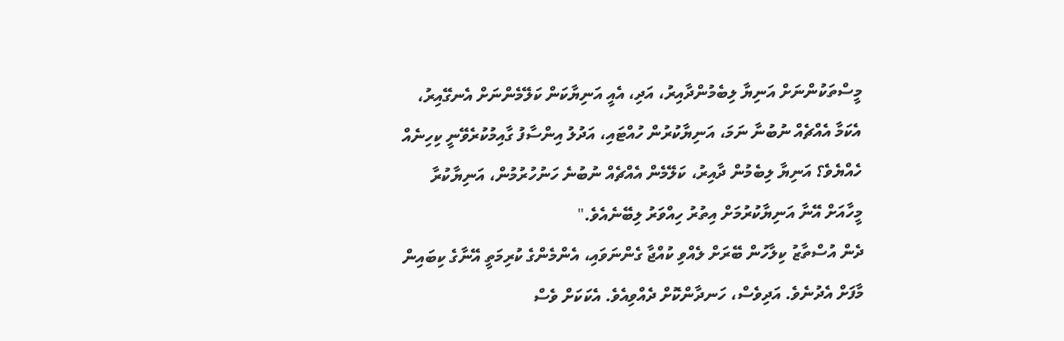މީސްތަކުންނަށް އަނިޔާ ލިބެމުންދާއިރު، އަދި، އެއީ އަނިޔާކަން ކަލޭމެންނަށް އެނގޭއިރު، އެކަމާ އެއްޗެއް ނުބުނާ ނަމަ، އަނިޔާކުރުން ހުއްޓައި، އަދުލު އިންސާފު ގާއިމުކުރެވޭނީ ކިހިނެއް ހެއްޔެވެ؟ އަނިޔާ ލިބެމުން ދާއިރު، ކަލޭމެން އެއްޗެއް ނުބުނެ ހަނުހުރުމުން، އަނިޔާކުރާ މީހާއަށް އޭނާ އަނިޔާކުރުމަށް އިތުރު ހިއްވަރު ލިބޭނެއެވެ."
ދެން އުސްތާޒު ކިލާހުން ބޭރަށް ލެއްވި ކުއްޖާ ގެންނަވައި، އެންމެންގެ ކުރިމަތީ އޭނާގެ ކިބައިން މާފަށް އެދުނެވެ. އަދިވެސް، ހަނދާންކޮށް ދެއްވިއެވެ. އެކަކަށް ވެސް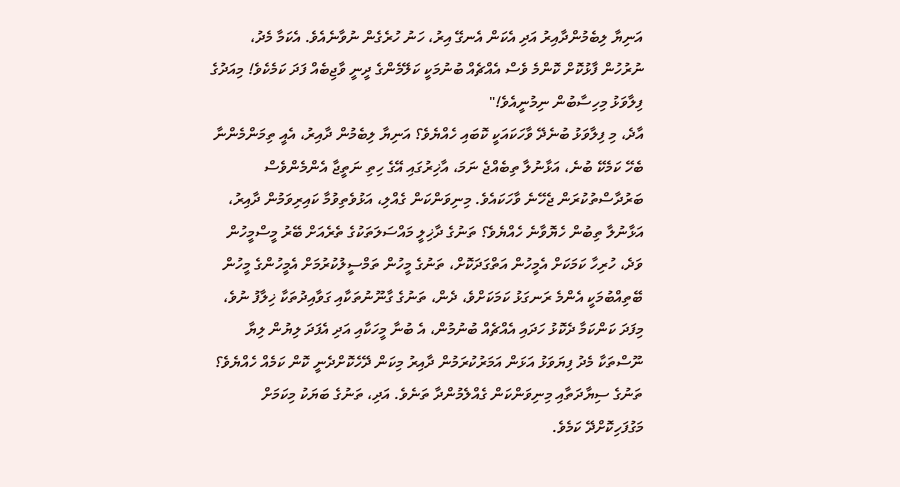އަނިޔާ ލިބެމުންދާއިރު އަދި އެކަން އެނގޭ އިރު، ހަނު ހުރެގެން ނުވާނެއެވެ. އެކަމާ މެދު، ނުރުހުން ފާޅުކޮށް ކޮންމެ ވެސް އެއްޗެއް ބުނުމަކީ ކަލޭމެންގެ ދީނީ ވާޖިބެއް ފަދަ ކަމެކެވެ! މިއަދުގެ ފިލާވަޅު މިހިސާބުން ނިމުނީއެވެ!"
އާދެ، މި ފިލާވަޅު ބުނެދޭ ވާހަކައަކީ ކޮބައި ހެއްޔެވެ؟ އަނިޔާ ލިބެމުން ދާއިރު، އެއީ ތިމަންމެންނާ ބެހޭ ކަމެކޭ ބުނެ، އަޅާނުލާ ތިބެއްޖެ ނަމަ، އާޚިރުގައި އޭގެ ހިތި ނަތީޖާ އެންމެންވެސް ބަރުދާސްތުކުރަން ޖެހޭނެ ވާހަކައެވެ. މިނިވަންކަން ގެއްލި، އަޅުވެތިވުމާ ކައިރިވަމުން ދާއިރު، އަޅާނުލާ ތިބުން ހެޔޮވާނެ ހެއްޔެވެ؟ ތަނުގެ ދާޚިލީ މައްސަލަތަކުގެ ތެރެއަށް ބޭރު މީސްމީހުން ވަދެ، ހުރިހާ ކަމަކަށް އެމީހުން އަތްގަދަކޮށް، ތަނުގެ މީހުން ތަމްސީލުކުރުމަށް އެމީހުންގެ މީހުން ބޭތިއްބުމަކީ އެންމެ ރަނގަޅު ކަމަކަށްވެ، ދެން، ތަނުގެ ގާނޫނުތަކާއި ގަވާއިދުތަކާ ޚިލާފު ނުވެ، މިފަދަ ކަންކަމާ ދެކޮޅު ހަދައި އެއްޗެއް ބުނުމުން، އެ ބުނާ މީހަކާއި އަދި އެފަދަ ލިޔުން ލިޔާ ނޫސްތަކާ މެދު ފިޔަވަޅު އަޅަން އަމަރުކުރަމުން ދާއިރު މިކަން ދޭހެކޮށްދެނީ ކޮން ކަމެއް ހެއްޔެވެ؟ ތަނުގެ ސިޔާދަތާއި މިނިވަންކަން ގެއްލެމުންދާ ތަނެވެ. އަދި، ތަނުގެ ބަޔަކު މިކަމަށް މަގުފަހިކޮށްދޭ ކަމެވެ.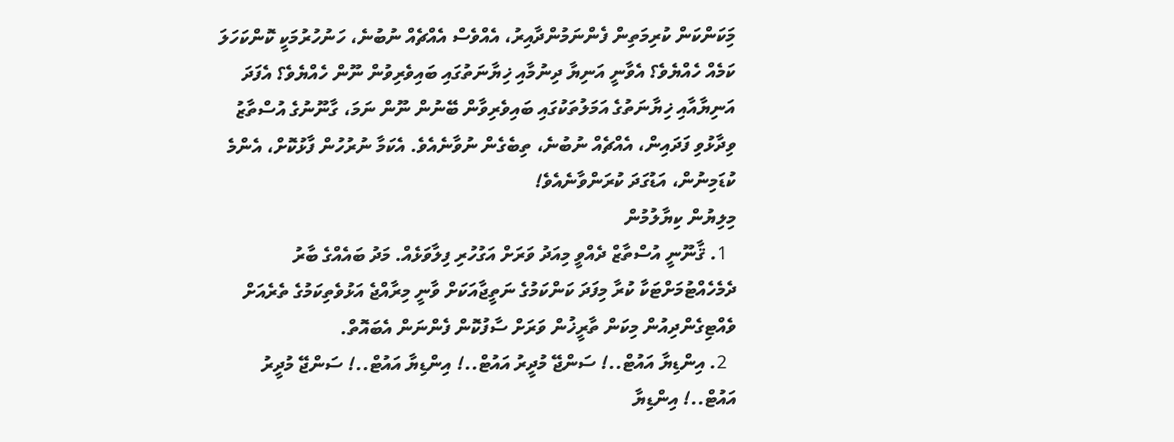މިަކަންކަން ކުރިމަތިން ފެންނަމުންދާއިރު، އެއްވެސް އެއްޗެއް ނުބުނެ، ހަނުހުރުމަކީ ކޮންކަހަލަ ކަމެއް ހެއްޔެވެ؟ އެވާނީ އަނިޔާ ދިނުމާއި ޚިޔާނަތުގައި ބައިވެރިވުން ނޫން ހެއްޔެވެ؟ އެފަދަ އަނިޔާއާއި ޚިޔާނަތުގެ އަމަލުތަކުގައި ބައިވެރިވާން ބޭނުން ނޫން ނަމަ، ގާނޫނުގެ އުސްތާޒު ވިދާޅުވި ފަދައިން، އެއްޗެއް ނުބުނެ، ތިބެގެން ނުވާނެއެވެ. އެކަމާ ނުރުހުން ފާޅުކޮށް، އެންމެ ކުޑަމިނުން، އަޑުގަދަ ކުރަންވާނެއެވެ!
މިލިޔުން ކިޔާލުމުން
  1. ޤާނޫނީ އުސްތާޒް ދެއްވީ މިއަދު ވަރަށް އަގުހުރި ފިލާވަޅެއް. މަދު ބައެއްގެ ބާރު ދެމެހެއްޓުމަށްޓަކާ ކުރާ މިފަދަ ކަންކަމުގެ ނަތީޖާއަކަށް ވާނީ މިރާއްޖެ އަޅުވެތިކަމުގެ ތެރެއަށް ވެއްޓިގެންދިއުން މިކަން ތާރީޚުން ވަރަށް ސާފުކޮން ފެންނަން އެބައޮތް.
  2. އިންޑިޔާ އައުޓް..! ސަންޖޭ މުދީރު އައުޓް..! އިންޑިޔާ އައުޓް..! ސަންޖޭ މުދީރު އައުޓް..! އިންޑިޔާ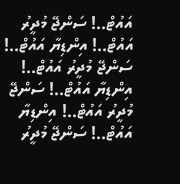އައުޓް..! ސަންޖޭ މުދީރު އައުޓް..! އިންޑިޔާ އައުޓް..! ސަންޖޭ މުދީރު އައުޓް..! އިންޑިޔާ އައުޓް..! ސަންޖޭ މުދީރު އައުޓް..! އިންޑިޔާ އައުޓް..! ސަންޖޭ މުދީރު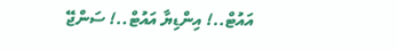އައުޓް..! އިންޑިޔާ އައުޓް..! ސަންޖޭ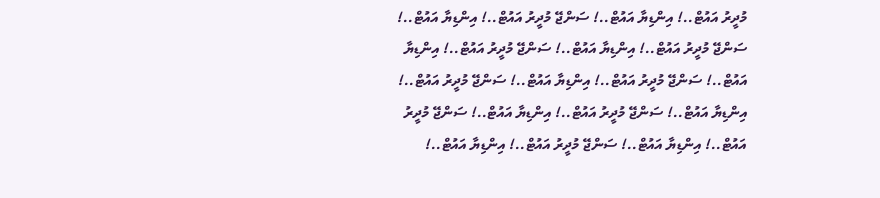މުދީރު އައުޓް..! އިންޑިޔާ އައުޓް..! ސަންޖޭ މުދީރު އައުޓް..! އިންޑިޔާ އައުޓް..! ސަންޖޭ މުދީރު އައުޓް..! އިންޑިޔާ އައުޓް..! ސަންޖޭ މުދީރު އައުޓް..! އިންޑިޔާ އައުޓް..! ސަންޖޭ މުދީރު އައުޓް..! އިންޑިޔާ އައުޓް..! ސަންޖޭ މުދީރު އައުޓް..! އިންޑިޔާ އައުޓް..! ސަންޖޭ މުދީރު އައުޓް..! އިންޑިޔާ އައުޓް..! ސަންޖޭ މުދީރު އައުޓް..! އިންޑިޔާ އައުޓް..! ސަންޖޭ މުދީރު އައުޓް..! އިންޑިޔާ އައުޓް..!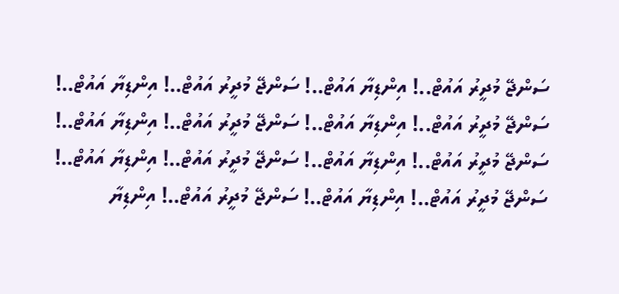ސަންޖޭ މުދީރު އައުޓް..! އިންޑިޔާ އައުޓް..! ސަންޖޭ މުދީރު އައުޓް..! އިންޑިޔާ އައުޓް..! ސަންޖޭ މުދީރު އައުޓް..! އިންޑިޔާ އައުޓް..! ސަންޖޭ މުދީރު އައުޓް..! އިންޑިޔާ އައުޓް..! ސަންޖޭ މުދީރު އައުޓް..! އިންޑިޔާ އައުޓް..! ސަންޖޭ މުދީރު އައުޓް..! އިންޑިޔާ އައުޓް..! ސަންޖޭ މުދީރު އައުޓް..! އިންޑިޔާ އައުޓް..! ސަންޖޭ މުދީރު އައުޓް..! އިންޑިޔާ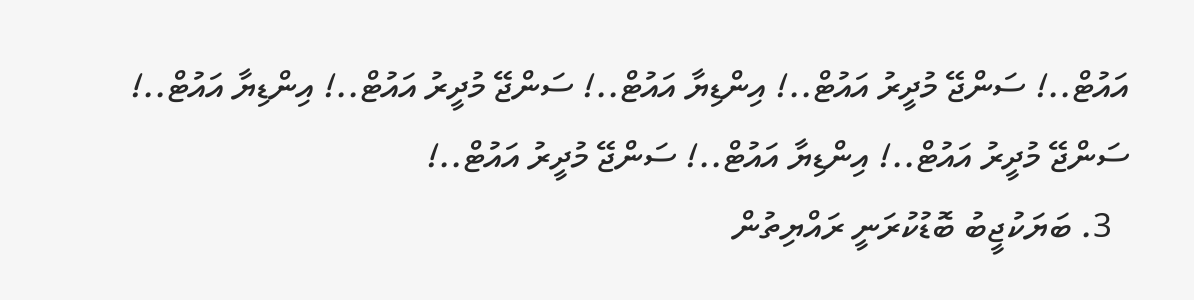އައުޓް..! ސަންޖޭ މުދީރު އައުޓް..! އިންޑިޔާ އައުޓް..! ސަންޖޭ މުދީރު އައުޓް..! އިންޑިޔާ އައުޓް..! ސަންޖޭ މުދީރު އައުޓް..! އިންޑިޔާ އައުޓް..! ސަންޖޭ މުދީރު އައުޓް..!
  3. ބަޔަކުޖީބު ބޮޑުކުރަނީ ރައްޔިތުން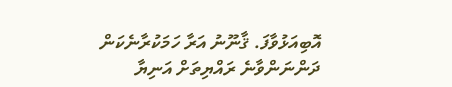އޮބިއަޅުވާފަ. ޤާނޫނު އަރާ ހަމަކުރާނެކަން ދަންނަންވާނެ ރައްޔިތަށް އަނިޔާ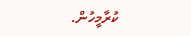ކުރާމީހުން.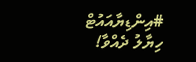#އިންޑިޔާއައުޓް
ހިޔާލު ދެއްވާ!